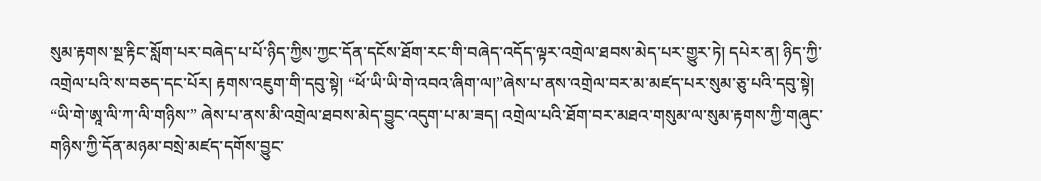སུམ་རྟགས་སྔ་རྟིང་སློག་པར་བཞེད་པ་པོ་ཉིད་ཀྱིས་ཀྱང་དོན་དངོས་ཐོག་རང་གི་བཞེད་འདོད་ལྟར་འགྲེལ་ཐབས་མེད་པར་གྱུར་ཏེ། དཔེར་ན། ཉིད་ཀྱི་འགྲེལ་པའི་ས་བཅད་དང་པོར། རྟགས་འཇུག་གི་དབུ་སྟེ། “ཕོ་ཡི་ཡི་གེ་འབའ་ཞིག་ལ།”ཞེས་པ་ནས་འགྲེལ་བར་མ་མཛད་པར་སུམ་ཅུ་པའི་དབུ་སྟེ། “ཡི་གེ་ཨཱ་ལི་ཀ་ལི་གཉིས་” ཞེས་པ་ནས་མི་འགྲེལ་ཐབས་མེད་བྱུང་འདུག་པ་མ་ཟད། འགྲེལ་པའི་ཐོག་བར་མཐའ་གསུམ་ལ་སུམ་རྟགས་ཀྱི་གཞུང་གཉིས་ཀྱི་དོན་མཉམ་བསྲེ་མཛད་དགོས་བྱུང་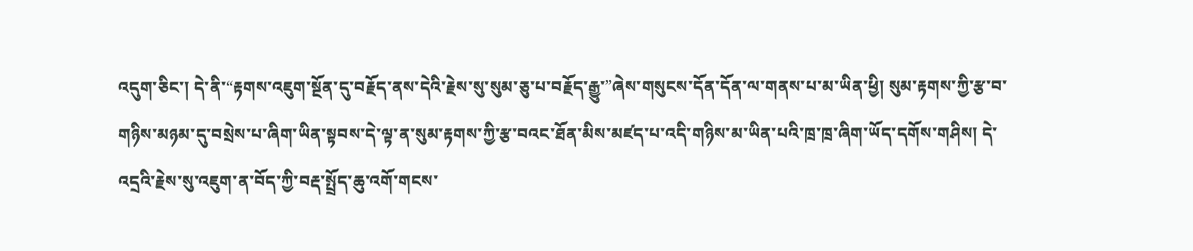འདུག་ཅིང་། དེ་ནི་“རྟགས་འཇུག་སྔོན་དུ་བརྗོད་ནས་དེའི་རྗེས་སུ་སུམ་ཅུ་པ་བརྗོད་རྒྱུ་”ཞེས་གསུངས་དོན་དོན་ལ་གནས་པ་མ་ཡིན་ཕྱི། སུམ་རྟགས་ཀྱི་རྩ་བ་གཉིས་མཉམ་དུ་བསྲེས་པ་ཞིག་ཡིན་སྟབས་དེ་ལྟ་ན་སུམ་རྟགས་ཀྱི་རྩ་བའང་ཐོན་མིས་མཛད་པ་འདི་གཉིས་མ་ཡིན་པའི་ཁྲ་ཁྲ་ཞིག་ཡོད་དགོས་གཤིས། དེ་འདྲའི་རྗེས་སུ་འཇུག་ན་བོད་ཀྱི་བརྡ་སྤྲོད་ཆུ་འགོ་གངས་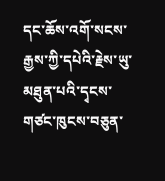དང་ཆོས་འགོ་སངས་རྒྱས་ཀྱི་དཔེའི་རྗེས་ཡུ་མཐུན་པའི་དྭངས་གཙང་ཁུངས་བཅུན་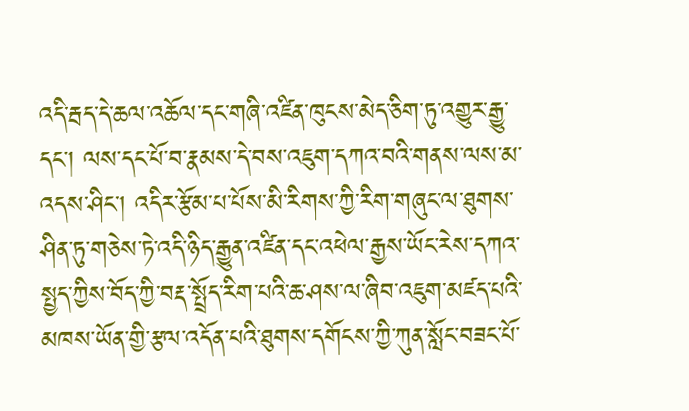འདི་རྦད་དེ་ཆལ་འཆོལ་དང་གཞི་འཛིན་ཁུངས་མེད་ཅིག་ཏུ་འགྱུར་རྒྱུ་དང་། ལས་དང་པོ་བ་རྣམས་དེ་བས་འཇུག་དཀའ་བའི་གནས་ལས་མ་འདས་ཤིང་། འདིར་རྩོམ་པ་པོས་མི་རིགས་ཀྱི་རིག་གཞུང་ལ་ཐུགས་ཤིན་ཏུ་གཅེས་ཏེ་འདི་ཉིད་རྒྱུན་འཛིན་དང་འཕེལ་རྒྱས་ཡོང་རེས་དཀའ་སྤྱད་ཀྱིས་བོད་ཀྱི་བརྡ་སྤྲོད་རིག་པའི་ཆ་ཤས་ལ་ཞིབ་འཇུག་མཛད་པའི་མཁས་ཡོན་གྱི་རྩལ་འདོན་པའི་ཐུགས་དགོངས་ཀྱི་ཀུན་སློང་བཟང་པོ་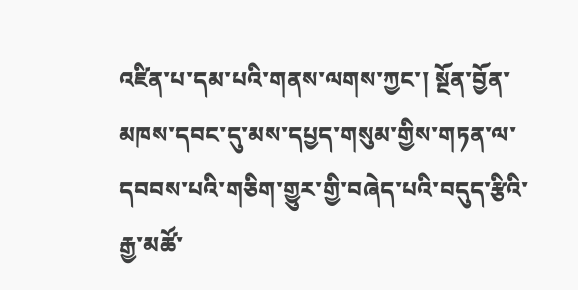འཛིན་པ་དམ་པའི་གནས་ལགས་ཀྱང་། སྔོན་བྱོན་མཁས་དབང་དུ་མས་དཔྱད་གསུམ་གྱིས་གཏན་ལ་དབབས་པའི་གཅིག་གྱུར་གྱི་བཞེད་པའི་བདུད་རྩིའི་རྒྱ་མཚོ་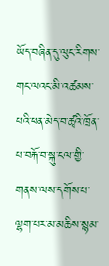ཡོད་བཞིན་དུ་ལུང་རིགས་གང་ལའང་མི་འཚམས་པའི་ཕན་མེད་བ་ཚྭའི་ཁྲོན་པ་བརྐོ་བ་སྐུ་ངལ་གྱི་གནས་ལས་དགོས་པ་ལྷག་པར་མ་མཆིས་སྙམ་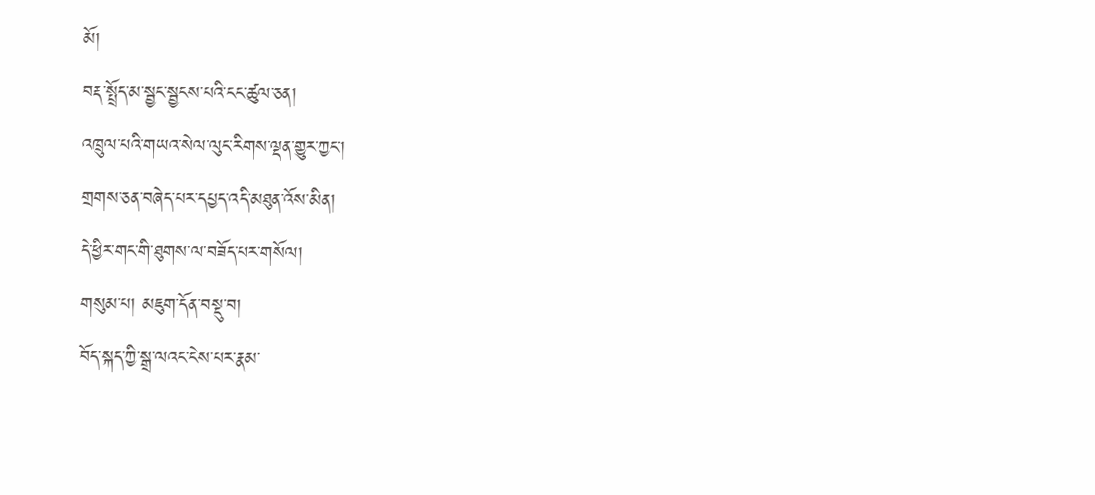མོ།
བརྡ་སྤྲོད་མ་སྦྱང་སྦྱངས་པའི་ངང་ཚུལ་ཅན།
འཁྲུལ་པའི་གཡའ་སེལ་ལུང་རིགས་ལྡན་གྱུར་ཀྱང་།
གྲགས་ཅན་བཞེད་པར་དཔྱད་འདི་མཐུན་འོས་མིན།
དེ་ཕྱིར་གང་གི་ཐུགས་ལ་བཟོད་པར་གསོལ།
གསུམ་པ། མཇུག་དོན་བསྡུ་བ།
བོད་སྐད་ཀྱི་སྒྲ་ལའང་ངེས་པར་རྣམ་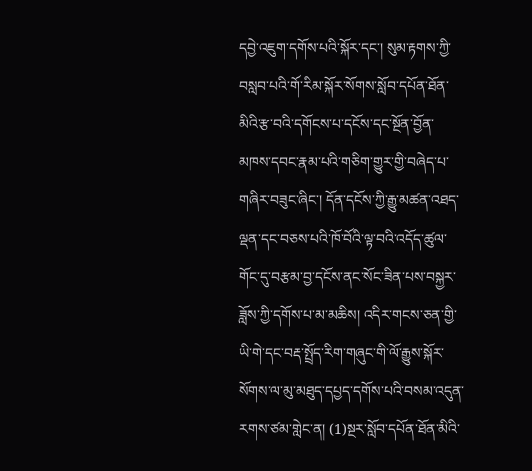དབྱེ་འཇུག་དགོས་པའི་སྐོར་དང་། སུམ་རྟགས་ཀྱི་བསླབ་པའི་གོ་རིམ་སྐོར་སོགས་སློབ་དཔོན་ཐོན་མིའི་རྩ་བའི་དགོངས་པ་དངོས་དང་སྔོན་བྱོན་མཁས་དབང་རྣམ་པའི་གཅིག་གྱུར་གྱི་བཞེད་པ་གཞིར་བཟུང་ཞིང་། དོན་དངོས་ཀྱི་རྒྱུ་མཚན་འཐད་ལྡན་དང་བཅས་པའི་ཁོ་བོའི་ལྟ་བའི་འདོད་ཚུལ་གོང་དུ་བརྩམ་བྱ་དངོས་ནང་སོང་ཟིན་པས་བསྐྱར་ཟློས་ཀྱི་དགོས་པ་མ་མཆིས། འདིར་གངས་ཅན་གྱི་ཡི་གེ་དང་བརྡ་སྤྲོད་རིག་གཞུང་གི་ལོ་རྒྱུས་སྐོར་སོགས་ལ་མུ་མཐུད་དཔྱད་དགོས་པའི་བསམ་འདུན་རགས་ཙམ་གླེང་ན། (1)སྔར་སློབ་དཔོན་ཐོན་མིའི་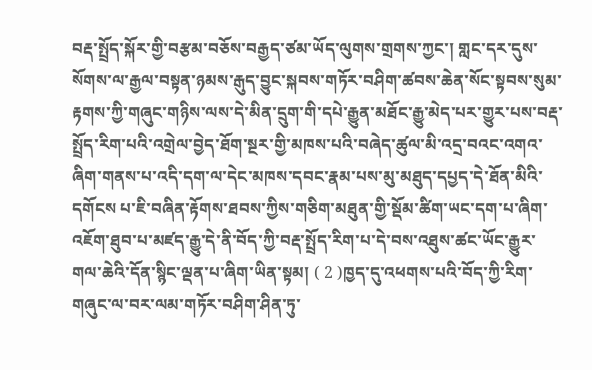བརྡ་སྤྲོད་སྐོར་གྱི་བརྩམ་བཅོས་བརྒྱད་ཙམ་ཡོད་ལུགས་གྲགས་ཀྱང་། གླང་དར་དུས་སོགས་ལ་རྒྱལ་བསྟན་ཉམས་རྒུད་བྱུང་སྐབས་གཏོར་བཤིག་ཚབས་ཆེན་སོང་སྟབས་སུམ་རྟགས་ཀྱི་གཞུང་གཉིས་ལས་དེ་མིན་དྲུག་གི་དཔེ་རྒྱུན་མཐོང་རྒྱུ་མེད་པར་གྱུར་པས་བརྡ་སྤྲོད་རིག་པའི་འགྲེལ་བྱེད་ཐོག་སྔར་གྱི་མཁས་པའི་བཞེད་ཚུལ་མི་འདྲ་བའང་འགའ་ཞིག་གནས་པ་འདི་དག་ལ་དེང་མཁས་དབང་རྣམ་པས་མུ་མཐུད་དཔྱད་དེ་ཐོན་མིའི་དགོངས པ་ཇི་བཞིན་རྟོགས་ཐབས་ཀྱིས་གཅིག་མཐུན་གྱི་སྡོམ་ཚིག་ཡང་དག་པ་ཞིག་འཇོག་ཐུབ་པ་མཛད་རྒྱུ་དེ་ནི་བོད་ཀྱི་བརྡ་སྤྲོད་རིག་པ་དེ་བས་འཐུས་ཚང་ཡོང་རྒྱུར་གལ་ཆེའི་དོན་སྙིང་ལྡན་པ་ཞིག་ཡིན་སྟམ། ( 2 )ཁྱད་དུ་འཕགས་པའི་བོད་ཀྱི་རིག་གཞུང་ལ་བར་ལམ་གཏོར་བཤིག་ཤིན་ཏུ་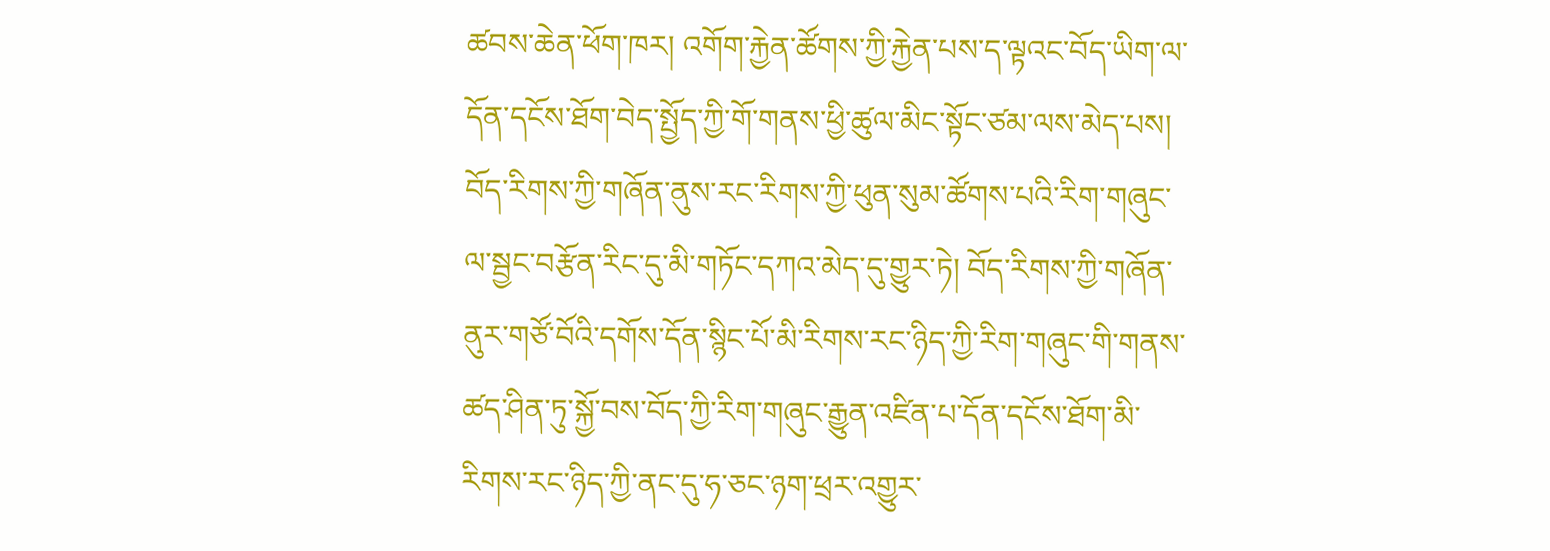ཚབས་ཆེན་ཕོག་ཁར། འགོག་རྐྱེན་ཚོགས་ཀྱི་རྐྱེན་པས་ད་ལྟའང་བོད་ཡིག་ལ་དོན་དངོས་ཐོག་བེད་སྤྱོད་ཀྱི་གོ་གནས་ཕྱི་ཚུལ་མིང་སྟོང་ཙམ་ལས་མེད་པས། བོད་རིགས་ཀྱི་གཞོན་ནུས་རང་རིགས་ཀྱི་ཕུན་སུམ་ཚོགས་པའི་རིག་གཞུང་ལ་སྦྱང་བརྩོན་རིང་དུ་མི་གཏོང་དཀའ་མེད་དུ་གྱུར་ཏེ། བོད་རིགས་ཀྱི་གཞོན་ནུར་གཙོ་བོའི་དགོས་དོན་སྙིང་པོ་མི་རིགས་རང་ཉིད་ཀྱི་རིག་གཞུང་གི་གནས་ཚད་ཤིན་ཏུ་སྐྱོ་བས་བོད་ཀྱི་རིག་གཞུང་རྒྱུན་འཛིན་པ་དོན་དངོས་ཐོག་མི་རིགས་རང་ཉིད་ཀྱི་ནང་དུ་ཧ་ཅང་ཉག་ཕྲར་འགྱུར་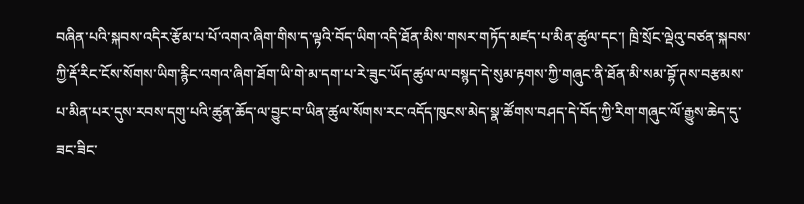བཞིན་པའི་སྐབས་འདིར་རྩོམ་པ་པོ་འགའ་ཞིག་གིས་ད་ལྟའི་བོད་ཡིག་འདི་ཐོན་མིས་གསར་གཏོད་མཛད་པ་མིན་ཚུལ་དང་། ཁྲི་སྲོང་ལྡེའུ་བཙན་སྐབས་ཀྱི་རྡོ་རིང་ངོས་སོགས་ཡིག་རྙིང་འགའ་ཞིག་ཐོག་ཡི་གེ་མ་དག་པ་རེ་ཟུང་ཡོད་ཚུལ་ལ་བསྙད་དེ་སུམ་རྟགས་ཀྱི་གཞུང་ནི་ཐོན་མི་སམ་བྷོ་ཊས་བརྩམས་པ་མིན་པར་དུས་རབས་དགུ་པའི་ཚུན་ཆོད་ལ་བྱུང་བ་ཡིན་ཚུལ་སོགས་རང་འདོད་ཁུངས་མེད་སྣ་ཚོགས་བཤད་དེ་བོད་ཀྱི་རིག་གཞུང་ལོ་རྒྱུས་ཆེད་དུ་ཟང་ཟིང་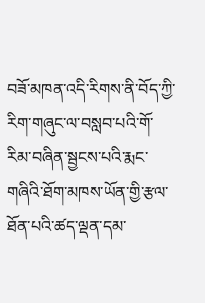བཟོ་མཁན་འདི་རིགས་ནི་བོད་ཀྱི་རིག་གཞུང་ལ་བསླབ་པའི་གོ་རིམ་བཞིན་སྦྱངས་པའི་རྨང་གཞིའི་ཐོག་མཁས་ཡོན་གྱི་རྩལ་ཐོན་པའི་ཚད་ལྡན་དམ་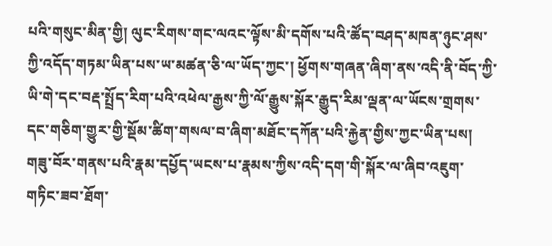པའི་གསུང་མིན་གྱི། ལུང་རིགས་གང་ལའང་ལྟོས་མི་དགོས་པའི་ཚོད་བཤད་མཁན་ཉུང་ཤས་ཀྱི་འདོད་གཏམ་ཡིན་པས་ཡ་མཚན་ཅི་ལ་ཡོད་ཀྱང་། ཕྱོགས་གཞན་ཞིག་ནས་འདི་ནི་བོད་ཀྱི་ཡི་གེ་དང་བརྡ་སྤྲོད་རིག་པའི་འཕེལ་རྒྱས་ཀྱི་ལོ་རྒྱུས་སྐོར་རྒྱུད་རིམ་ལྡན་ལ་ཡོངས་གྲགས་དང་གཅིག་གྱུར་གྱི་སྡོམ་ཚིག་གསལ་བ་ཞིག་མཐོང་དཀོན་པའི་རྐྱེན་གྱིས་ཀྱང་ཡིན་པས། གཟུ་བོར་གནས་པའི་རྣམ་དཔྱོད་ཡངས་པ་རྣམས་ཀྱིས་འདི་དག་གི་སྐོར་ལ་ཞིབ་འཇུག་གཏིང་ཟབ་ཐོག་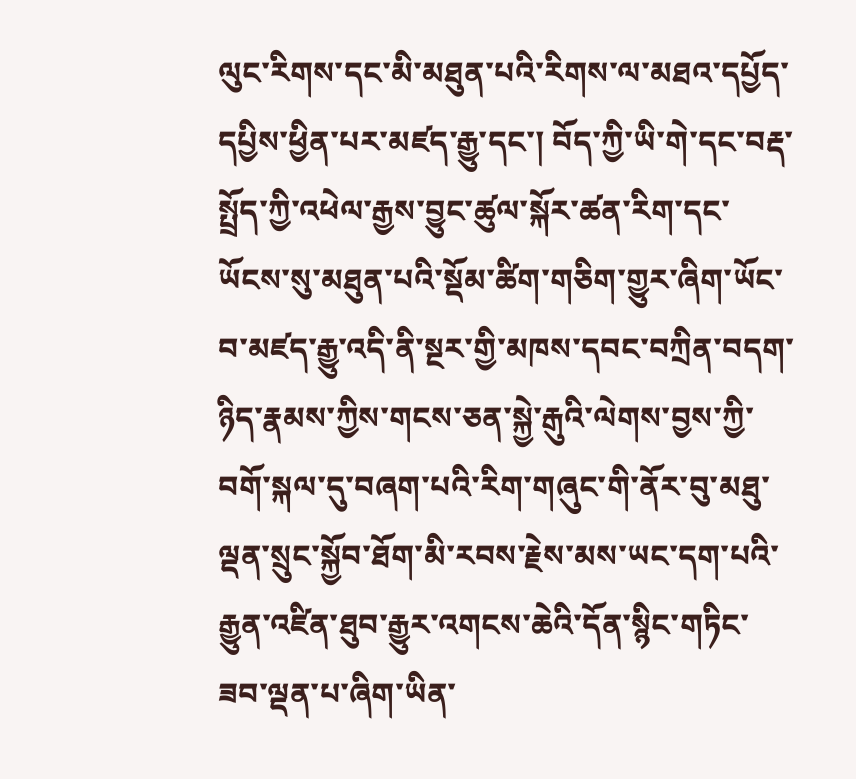ལུང་རིགས་དང་མི་མཐུན་པའི་རིགས་ལ་མཐའ་དཔྱོད་དཔྱིས་ཕྱིན་པར་མཛད་རྒྱུ་དང་། བོད་ཀྱི་ཡི་གེ་དང་བརྡ་སྤྲོད་ཀྱི་འཕེལ་རྒྱས་བྱུང་ཚུལ་སྐོར་ཚན་རིག་དང་ཡོངས་སུ་མཐུན་པའི་སྡོམ་ཚིག་གཅིག་གྱུར་ཞིག་ཡོང་བ་མཛད་རྒྱུ་འདི་ནི་སྔར་གྱི་མཁས་དབང་བཀྲིན་བདག་ཉིད་རྣམས་ཀྱིས་གངས་ཅན་སྐྱེ་རྒུའི་ལེགས་བྱས་ཀྱི་བགོ་སྐལ་དུ་བཞག་པའི་རིག་གཞུང་གི་ནོར་བུ་མཐུ་ལྡན་སྲུང་སྐྱོབ་ཐོག་མི་རབས་རྗེས་མས་ཡང་དག་པའི་རྒྱུན་འཛིན་ཐུབ་རྒྱུར་འགངས་ཆེའི་དོན་སྙིང་གཏིང་ཟབ་ལྡན་པ་ཞིག་ཡིན་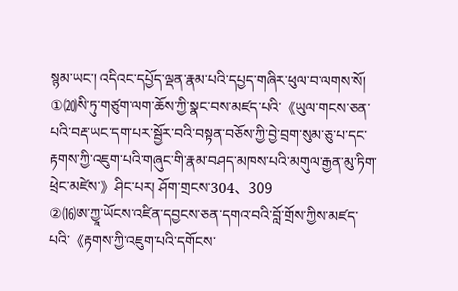སྙམ་ཡང་། འདིའང་དཔྱོད་ལྡན་རྣམ་པའི་དཔྱད་གཞིར་ཕུལ་བ་ལགས་སོ།
①⒇སི་ཏུ་གཙུག་ལག་ཆོས་ཀྱི་སྣང་བས་མཛད་པའི་《ཡུལ་གངས་ཅན་པའི་བརྡ་ཡང་དག་པར་སྦྱོར་བའི་བསྟན་བཅོས་ཀྱི་བྱེ་བྲག་སུམ་ཅུ་པ་དང་རྟགས་ཀྱི་འཇུག་པའི་གཞུང་གི་རྣམ་བཤད་མཁས་པའི་མགུལ་རྒྱན་མུ་ཏིག་ཕྲེང་མཛེས་》ཤིང་པར། ཤོག་གྲངས་304、309
②⒃ཨ་ཀྱཱ་ཡོངས་འཛིན་དབྱངས་ཅན་དགའ་བའི་བློ་གྲོས་ཀྱིས་མཛད་པའི་《རྟགས་ཀྱི་འཇུག་པའི་དགོངས་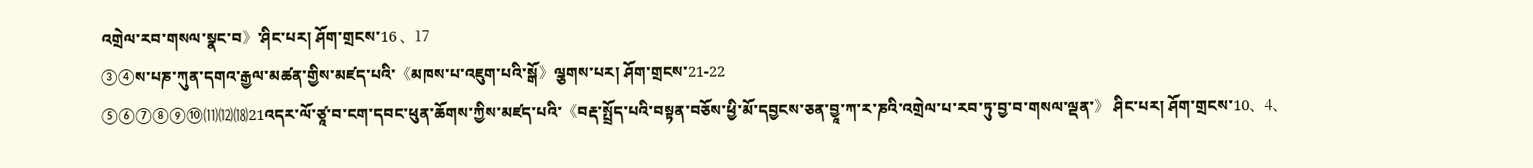འགྲེལ་རབ་གསལ་སྣང་བ》་ཤིང་པར། ཤོག་གྲངས་16 、17
③④ས་པཎ་ཀུན་དགའ་རྒྱལ་མཚན་གྱིས་མཛད་པའི་《མཁས་པ་འཇུག་པའི་སྒོ》ལྕགས་པར། ཤོག་གྲངས་21-22
⑤⑥⑦⑧⑨⑩⑾⑿⒅21འདར་ལོ་ཙཱ་བ་ངག་དབང་ཕུན་ཆོགས་ཀྱིས་མཛད་པའི་《བརྡ་སྤྲོད་པའི་བསྟན་བཅོས་ཕྱི་མོ་དབྱངས་ཅན་བྱཱ་ཀ་ར་ཎའི་འགྲེལ་པ་རབ་ཏུ་བྱ་བ་གསལ་ལྡན་》 ཤིང་པར། ཤོག་གྲངས་10、4、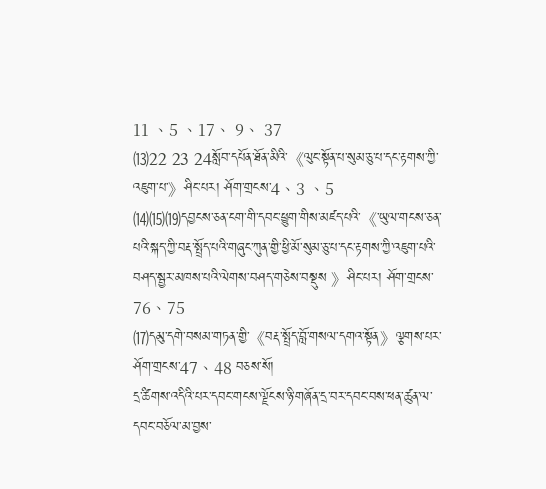11 、5 、17、 9、 37
⒀22 23 24སློབ་དཔོན་ཐོན་མིའི་《ལུང་སྟོན་པ་སུམ་ཅུ་པ་དང་རྟགས་ཀྱི་འཇུག་པ་》ཤིང་པར། ཤོག་གྲངས་4、3 、5
⒁⒂⒆དབྱངས་ཅན་ངག་གི་དབང་ཕྱུག་གིས་མཛད་པའི་《་ཡུལ་གངས་ཅན་པའི་སྐད་ཀྱི་བརྡ་སྤྲོད་པའི་གཞུང་ཀུན་གྱི་ཕྱི་མོ་སུམ་ཅུ་པ་དང་རྟགས་ཀྱི་འཇུག་པའི་བཤད་སྦྱར་མཁས་པའི་ལེགས་བཤད་གཅེས་བསྡུས 》ཤིང་པར། ཤོག་གྲངས་76、75
⒄དམུ་དགེ་བསམ་གཏན་གྱི་《བརྡ་སྤྲོད་བློ་གསལ་དགའ་སྟོན》ལྕགས་པར་ཤོག་གྲངས་47、48 བཅས་སོ།
དྲ་ཚིགས་འདིའི་པར་དབང་གངས་ལྗོངས་ཉི་གཞོན་དྲ་བར་དབང་བས་ཕན་ཚུན་ལ་དབང་བཅོལ་མ་བྱས་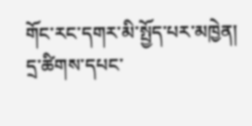གོང་རང་དགར་མི་སྤྱོད་པར་མཁྱེན།
དྲ་ཚིགས་དཔང་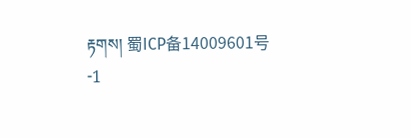རྟགས། 蜀ICP备14009601号-1